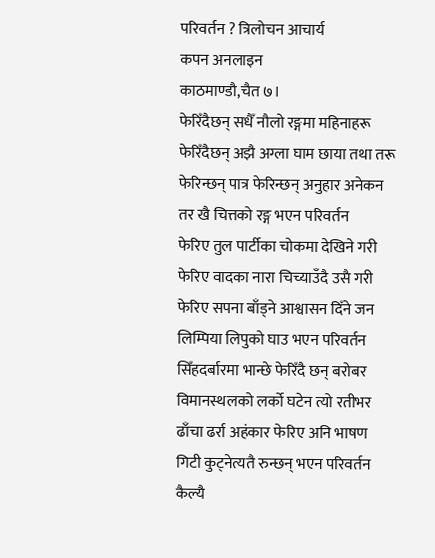परिवर्तन ? त्रिलोचन आचार्य
कपन अनलाइन
काठमाण्डौ,चैत ७।
फेरिँदैछन् सधैँ नौलो रङ्गमा महिनाहरू
फेरिँदैछन् अझै अग्ला घाम छाया तथा तरू
फेरिन्छन् पात्र फेरिन्छन् अनुहार अनेकन
तर खै चित्तको रङ्ग भएन परिवर्तन
फेरिए तुल पार्टीका चोकमा देखिने गरी
फेरिए वादका नारा चिच्याउँदै उसै गरी
फेरिए सपना बाँड्ने आश्वासन दिँने जन
लिम्पिया लिपुको घाउ भएन परिवर्तन
सिँहदर्बारमा भान्छे फेरिँदै छन् बरोबर
विमानस्थलको लर्को घटेन त्यो रतीभर
ढाँचा ढर्रा अहंकार फेरिए अनि भाषण
गिटी कुट्नेत्यतै रुन्छन् भएन परिवर्तन
कैल्यै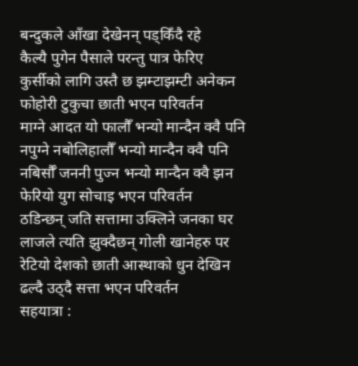बन्दुकले आँखा देखेनन् पड्किँदै रहे
कैल्यै पुगेन पैसाले परन्तु पात्र फेरिए
कुर्सीको लागि उस्तै छ झम्टाझम्टी अनेकन
फोहोरी टुकुचा छाती भएन परिवर्तन
माग्ने आदत यो फालौँ भन्यो मान्दैन क्वै पनि
नपुग्ने नबोलिहालौँ भन्यो मान्दैन क्वै पनि
नबिर्सौँ जननी पुज्न भन्यो मान्दैन क्वै झन
फेरियो युग सोचाइ भएन परिवर्तन
ठडिन्छन् जति सत्तामा उक्लिने जनका घर
लाजले त्यति झुक्दैछन् गोली खानेहरु पर
रेटियो देशको छाती आस्थाको धुन देखिन
ढल्दै उठ्दै सत्ता भएन परिवर्तन
सहयात्रा :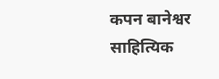कपन बानेश्वर साहित्यिक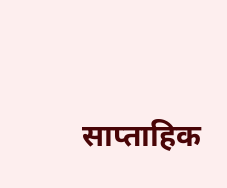साप्ताहिक